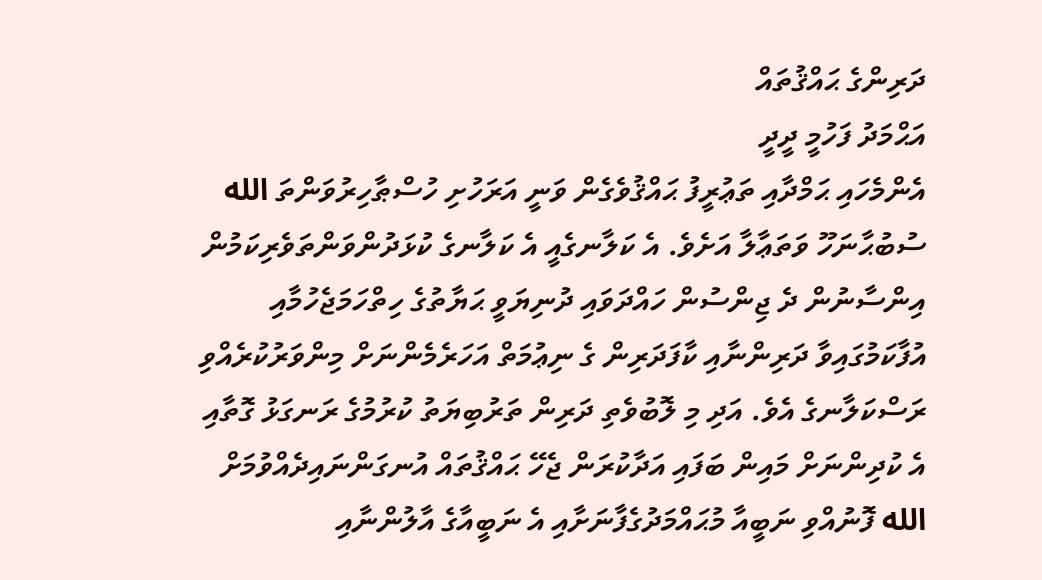ދަރިންގެ ޙައްޤުތައް
އަޙްމަދު ފަހުމީ ދީދީ
އެންމެހައި ޙަމްދާއި ތަޢުރީފު ޙައްޤުވެގެން ވަނީ އަރަހުށި ހުސްޠާހިރުވަންތަ الله ސުބުޙާނަހޫ ވަތަޢާލާ އަށެވެ. އެ ކަލާނގެއީ އެ ކަލާނގެ ކުޅަދުންވަންތަވެރިކަމުން އިންސާނުން ދެ ޖިންސުން ހައްދަވައި ދުނިޔަވީ ޙަޔާތުގެ ހިތްހަމަޖެހުމާއި އުފާކަމުގައިވާ ދަރިންނާއި ކާފަދަރިން ގެ ނިޢުމަތް އަހަރެމެންނަށް މިންވަރުކުރެއްވި ރަސްކަލާނގެ އެވެ. އަދި މި ލޮބުވެތި ދަރިން ތަރުބިޔަތު ކުރުމުގެ ރަނގަޅު ގޮތާއި އެ ކުދިންނަށް މައިން ބަފައި އަދާކުރަން ޖެހޭ ޙައްޤުތައް އުނގަންނައިދެއްވުމަށް الله ފޮނުއްވި ނަބީއާ މުޙައްމަދުގެފާނަށާއި އެ ނަބީއާގެ އާލުންނާއި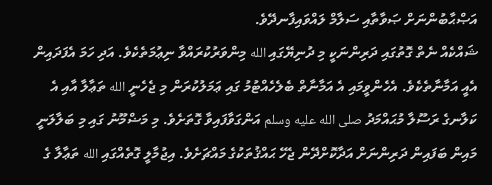އަޞްޙާބުންނަށް ޞަވާތާއި ސަލާމް ލައްވައިފާނދޭވެ.
ޝައްކެއް ނެތް ގޮތުގައި ދަރިންނަކީ މި ދުނިޔޭގައި الله މިންވަރުކުރައްވާ ނިޢުމަތެކެވެ. އަދި ހަމަ އެފަދައިން އެއީ އަމާނާތެކެވެ. އެހެންވީމައި އެ އަމާނާތް ބެލެހެއްޓުމު ގައި ޢަމަލުކުރަން މި ޖެހެނީ الله ތަޢާލާ އާއި އެ ކަލާނގެ ރަސޫލާ މުޙައްމަދު صلى الله عليه وسلم އަންގަވާފައިވާ ގޮތަށެވެ. މި މަޟްމޫނު ގައި މި ބަލާލަނީ މައިން ބަފައިން ދަރިންނަށް އަދާކޮށްދޭން ޖެހޭ ޙައްޤުތަކުގެ މައްޗަށެވެ. އިޖުމާލީ ގޮތެއްގައި الله ތަޢާލާ ގެ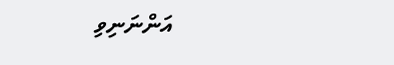އަންނަނިވި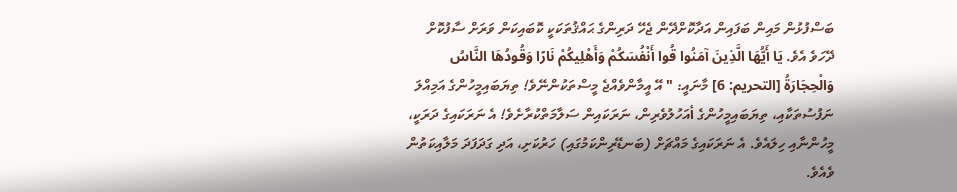ބަސްފުޅުން މައިން ބަފައިން އަދާކޮށްދޭން ޖެހޭ ދަރިންގެ ޙައްޤުތަކަކީ ކޮބައިކަން ވަރަށް ސާފުކޮށް ދޭހަވެ އެވެ. يَا أَيُّهَا الَّذِينَ آمَنُوا قُوا أَنْفُسَكُمْ وَأَهْلِيكُمْ نَارًا وَقُودُهَا النَّاسُ وَالْحِجَارَةُ [التحريم: 6] މާނައީ: " އޭ އީމާންވެއްޖެ މީސްތަކުންނޭވެ! ތިޔަބައިމީހުންގެ އަމިއްލަ ނަފުސުތަކާއި، ތިޔަބައިމީހުންގެ أއަހުލުވެރިން، ނަރަކައިން ސަލާމަތްކުރާށެވެ! އެ ނަރަކައިގެ ދަރަކީ، މީހުންނާއި ހިލައެވެ. އެ ނަރަކައިގެ މައްޗަށް (ބަނޑޭރިންކަމުގައި) ހަރުކަށި، އަދި ގަދަފަދަ މަލާއިކަތުން ވެއެވެ.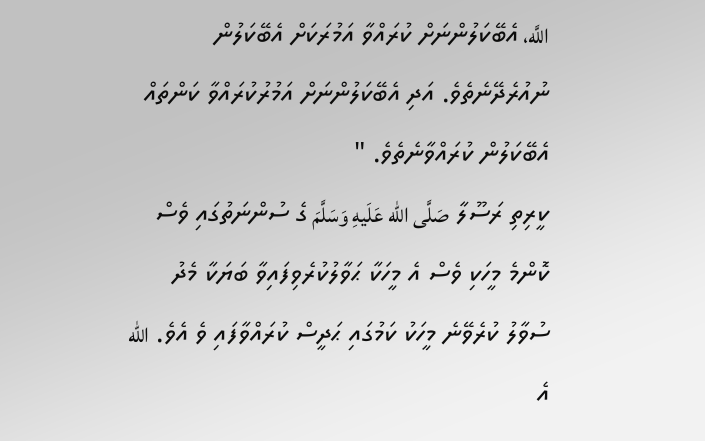اللَّه، އެބޭކަލުންނަށް ކުރައްވާ އަމުރަކަށް އެބޭކަލުން ނުއުރެދޭނެތެވެ. އަދި އެބޭކަލުންނަށް އަމުރުކުރައްވާ ކަންތައް އެބޭކަލުން ކުރައްވާނެތެވެ. "
ކީރިތި ރަސޫލާ صَلَّى الله عَلَيهِ وَسَلَّمَ ގެ ސުންނަތުގައި ވެސް ކޮންމެ މީހަކި ވެސް އެ މީހަކާ ޙަވާލުކުރެވިފައިވާ ބަޔަކާ މެދު ސުވާލު ކުރެވޭނެ މީހަކު ކަމުގައި ޙަދީސް ކުރައްވާފައި ވެ އެވެ. الله އެ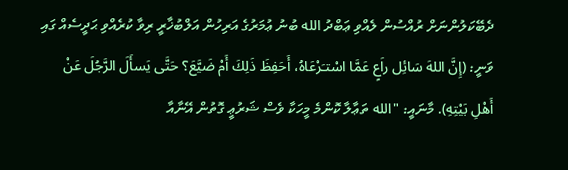ދެބޭކަލުންނަށް ރުއްސުން ލެއްވި ޢަބްދު الله ބުނު ޢުމަރުގެ އަރިހުން އަލްބުޚާރީ ރިވާ ކުރެއްވި ޙަދީސެއް ގައި ވަނީ: (إِنَّ اللهَ سَائِل راَعٍ عَمَّا اسْتـَرْعَاهُ، أَحَفِظَ ذَلِكَ أَمْ ضَيَّعَ؟ حَتَّى يَسأَلَ الرَّجُلَ عَنْ أَهْلِ بَيْتِهِ). މާނައީ: "الله ތަޢާލާ ކޮންމެ މީހަކާ ވެސް ޝަރުޢީ ގޮތުން އޭނާއާ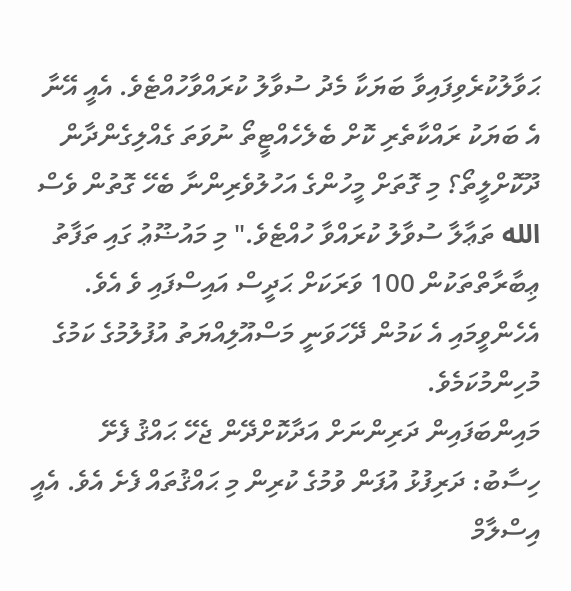ޙަވާލުކުރެވިފައިވާ ބަޔަކާ މެދު ސުވާލު ކުރައްވާހުއްޓެވެ. އެއީ އޭނާ އެ ބަޔަކު ރައްކާތެރި ކޮށް ބެލެހެއްޓީތޯ ނުވަތަ ގެއްލިގެންދާން ދޫކޮށްލީތޯ؟ މި ގޮތަށް މީހުންގެ އަހުލުވެރިންނާ ބެހޭ ގޮތުން ވެސް الله ތަޢާލާ ސުވާލު ކުރައްވާ ހުއްޓެވެ." މި މައުޟޫޢު ގައި ތަފާތު ޢިބާރާތްތަކުން 100 ވަރަކަށް ޙަދީސް އައިސްފައި ވެ އެވެ. އެހެންވީމައި އެ ކަމުން ދޭހަވަނީ މަސްއޫލިއްޔަތު އުފުލުމުގެ ކަމުގެ މުހިންމުކަމެވެ.
މައިންބަފައިން ދަރިންނަށް އަދާކޮށްދޭން ޖެހޭ ޙައްޤު ފެށޭ ހިސާބު: ދަރިފުޅު އުފަން ވުމުގެ ކުރިން މި ޙައްޤުތައް ފެށެ އެވެ. އެއީ އިސްލާމް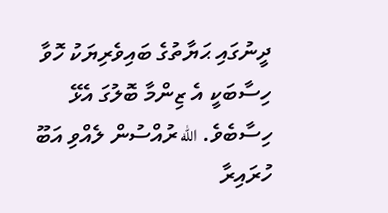ދީނުގައި ޙަޔާތުގެ ބައިވެރިޔަކު ހޮވާ ހިސާބަކީ އެ ޒިންމާ ބޮލުގަ އެޅޭ ހިސާބެވެ. الله ރުއްސުން ލެއްވި އަބޫ ހުރައިރާ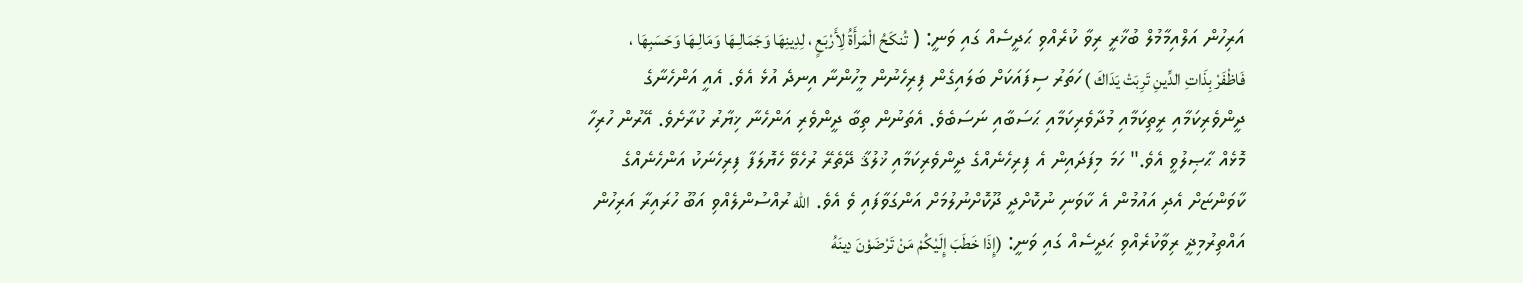އަރިހުން އަލްއިމާމުލް ބުޚާރީ ރިވާ ކުރެއްވި ޙަދީސެއް ގައި ވަނީ: ( تُنكَحُ الْمَرأَةُ لِأَرْبَعٍ ، لِدِينِهَا وَجَمَالِـهَا وَمَالِـهَا وَحَسَبِهَا ، فَاظْفَرْ بِذَاتِ الدِّينِ تَرِبَتْ يَدَاكَ ) ހަތަރު ސިފައަކަށް ބަލައިގެން ފިރިހެނުން މީހުންނާ އިނދެ އުޅެ އެވެ. އެއީ އަންހެނާގެ ދީންވެރިކަމާއި ރީތިކަމާއި މުދާވެރިކަމާއި ޙަސަބާއި ނަސަބެވެ. އެތަނުން ތިބާ ދީންވެރި އަންހެނާ ޚިޔާރު ކުރާށެވެ. އޭރުން ހުރިހާ މޮޅެއް ޙާޞިލުވީ އެވެ." ހަމަ މިފަދައިން އެ ފިރިހެނެއްގެ ދީންވެރިކަމާއި ޚުލުޤާ ދޭތެރޭ ރުހެވޭ ހެޔޮލަފާ ފިރިހެނަކު އަންހެނެއްގެ ކާވަންޏަށް އެދި އައުމުން އެ ކާވަނި ނުކޮށްދީ ދޫކޮށްނުލުމަށް އަންގަވާފައި ވެ އެވެ. الله ރުއްސުންލެއްވި އަބޫ ހުރައިރާ އަރިހުން އައްތިރުމިޛީ ރިވާކުރެއްވި ޙަދީސެއް ގައި ވަނީ: (إِذَا خَطَبَ إِلَيْكُمْ مَنْ تَرْضَوْنَ دِينَهُ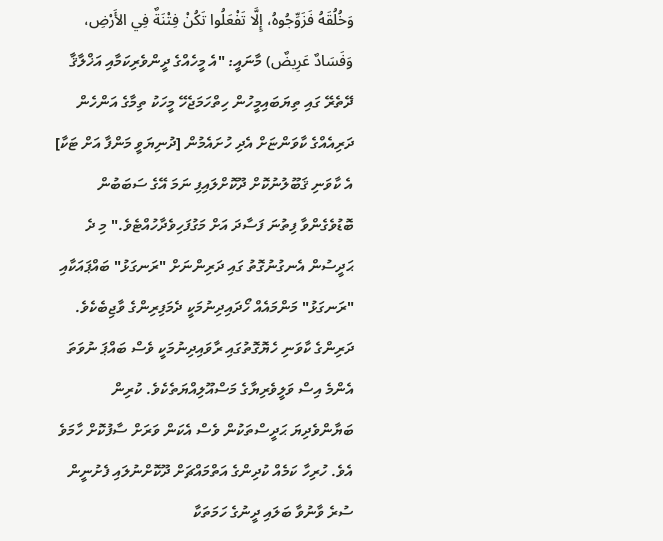وَخُلُقَهُ فَزَوِّجُوهُ، إِلَّا تَفْعَلُوا تَكُنْ فِتْنَةٌ فِي الأَرْضِ، وَفَسَادٌ عَرِيضٌ) މާނައީ: "އެ މީހެއްގެ ދީންވެރިކަމާއި އަޚްލާޤާ ދޭތެރޭ ގައި ތިޔަބައިމީހުން ހިތްހަމަޖެހޭ މީހަކު ތިމާގެ އަންހެން ދަރިއެއްގެ ކާވަންޏަށް އެދި ހުށައެމުން [ދުނިޔަވީ މަންފާ އަށް ޓަކާ] އެ ކާވަނި ޤަބޫލުނުކޮށް ދޫކޮށްލައިފި ނަމަ އޭގެ ސަބަބުން ބޮޑުވެގެންވާ ފިތުނަ ފަސާދަ އަށް މަގުފަހިވެދާހުއްޓެވެ." މި ދެ ޙަދީސުން އެނގުނުގޮތު ގައި ދަރިންނަށް "ރަނގަޅު" ބައްޕައަކާއި "ރަނގަޅު" މަންމައެއް ހޯދައިދިނުމަކީ ދެމަފިރިންގެ ވާޖިބެކެވެ.
ދަރިންގެ ކާވަނި ހެޔޮގޮތުގައި ރާވައިދިނުމަކީ ވެސް ބައްޕަ ނުވަތަ އެންމެ އިސް ވަލީވެރިޔާގެ މަސްއޫލިއްޔަތެކެވެ. ކުރިން ބަޔާންވެދިޔަ ޙަދީސްތަކުން ވެސް އެކަން ވަރަށް ސާފުކޮށް ހާމަވެ އެވެ. ހުރިހާ ކަމެއް ކުދިންގެ އަތްމައްޗަށް ދޫކޮށްނުލައި ފެށުނީން ސުރެ ވާނުވާ ބަލައި ދީނުގެ ހަމަތަކާ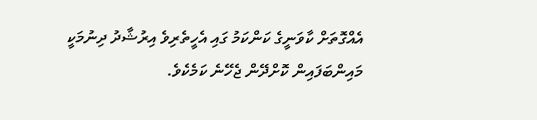އެއްގޮތަށް ކާވަނީގެ ކަންކަމު ގައި އެހީތެރިވެ އިރުޝާދު ދިނުމަކީ މައިންބަފައިން ކޮށްދޭން ޖެހޭނެ ކަމެކެވެ.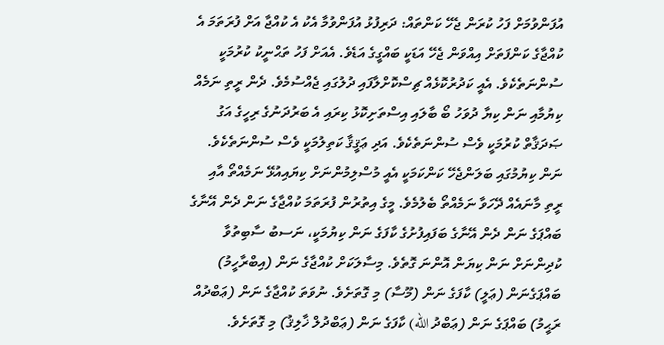އުފަންވުމަށް ފަހު ކުރަން ޖެހޭ ކަންތައް: ދަރިފުޅު އުފަންވުމާ އެކު އެ ކުއްޖާ އަށް ފުރަތަމަ އެ ކުއްޖާގެ ކަންފަތަށް އިއްވަން ޖެހޭ އަޑަކީ ބައްގީގެ އަޑެވެ. އެއަށް ފަހު ތަޙްނީކު ކުރުމަކީ ސުންނަތެކެވެ. އެއީ ކަދުރުކޮޅެއް ޗިސްކޮށްލާފައި ދުލުގައި ޖެއްސުމެވެ. ދެން ރީތި ނަމެއް ކިޔުމާއި ނަން ކިޔާ ދުވަހު ބޯ ބާލައި އިސްތަށިކޮޅު ކިރައި އެ ބަރުދަނުގެ ރިހީގެ އަގު ޞަދަޤާތް ކުރުމަކީ ވެސް ސުންނަތެކެވެ. އަދި ޢަޤީޤާ ކަތިލުމަކީ ވެސް ސުންނަތެކެވެ.
ނަން ކިޔުމުގައި ބަލަންޖެހޭ ކަންކަމަކީ އެއީ މުސްލިމުންނަށް ކިޔައިއުޅޭ ނަމެއްތޯ އާއި ރީތި މާނައެއް ދޭހަވާ ނަމެއްތޯ ބެލުމެވެ. މީގެ އިތުރުން ފުރަތަމަ ކުއްޖާގެ ނަން ދެން އޭނާގެ ބައްޕަގެ ނަން ދެން އޭނާގެ ބަފައިފުށުގެ ކާފަގެ ނަން ކިޔުމަކީ، ނަސބު ސާބިތުވާ ކުދިންނަށް ނަން ކިޔަން އޮންނަ ގޮތެވެ. މިސާލަކަށް ކުއްޖާގެ ނަން (އިބްރާހީމު) ބައްޕަގެނަން (ޢަލީ) ކާފަގެ ނަން (މޫސާ) މި ގޮތަށެވެ. ނުވަތަ ކުއްޖާގެ ނަން (ޢަބްދުއް ރަޙީމު) ބައްޕަގެ ނަން (ޢަބްދު الله) ކާފަގެ ނަން (ޢަބްދުލް ޚާލިޤު) މި ގޮތަށެވެ.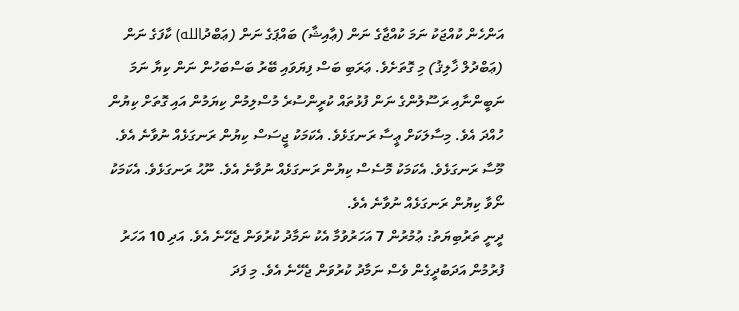އަންހެން ކުއްޖަކު ނަމަ ކުއްޖާގެ ނަން (ޢާއިޝާ) ބައްޕަގެ ނަން (ޢަބްދުالله) ކާފަގެ ނަން (ޢަބްދުލް ޚާލިޤު) މި ގޮތަށެވެ. ޢަރަބި ބަސް ފިޔަވައި ބޭރު ބަސްބަހުން ނަން ކިޔާ ނަމަ ނަބީންނާއި ރަސޫލުންގެ ނަން ފުޅުތައް ކުރީންސުރެ މުސްލިމުން ކިޔަމުން އައި ގޮތަށް ކިޔުން ހުއްދަ އެވެ. މިސާލަކަށް ޢީސާ ރަނގަޅެވެ. އެކަމަކު ޖީސަސް ކިޔުން ރަނގަޅެއް ނުވާނެ އެވެ. މޫސާ ރަނގަޅެވެ. އެކަމަކު މޮސެސް ކިޔުން ރަނގަޅެއް ނުވާނެ އެވެ. ނޫޙު ރަނގަޅެވެ. އެކަމަކު ނޯވާ ކިޔުން ރަނގަޅެއް ނުވާނެ އެވެ.
ދީނީ ތަރުބިޔަތު: ޢުމުރުން 7 އަހަރުވުމާ އެކު ނަމާދު ކުރުވަން ޖެހޭނެ އެވެ. އަދި 10 އަހަރު ފުރުމުން އަދަބުދީގެން ވެސް ނަމާދު ކުރުވަން ޖެހޭނެ އެވެ. މި ފަދަ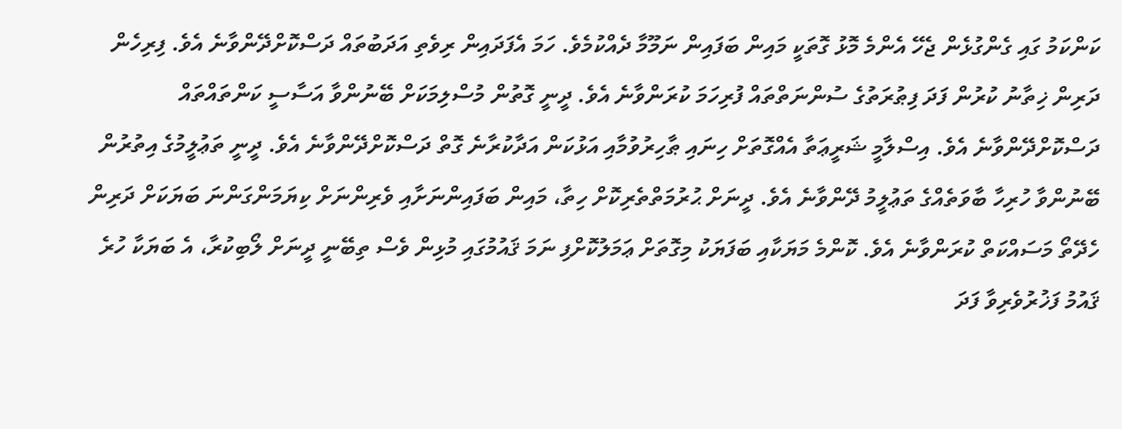ކަންކަމު ގައި ގެންގުޅެން ޖެހޭ އެންމެ މޮޅު ގޮތަކީ މައިން ބަފައިން ނަމޫމާ ދެއްކުމެވެ. ހަމަ އެފަދައިން ރިވެތި އަދަބުތައް ދަސްކޮށްދޭންވާނެ އެވެ. ފިރިހެން ދަރިން ޚިތާނު ކުރުން ފަދަ ފިޠުރަތުގެ ސުންނަތްތައް ފުރިހަމަ ކުރަންވާނެ އެވެ. ދީނީ ގޮތުން މުސްލިމަކަށް ބޭނުންވާ އަސާސީ ކަންތައްތައް ދަސްކޮށްދޭންވާނެ އެވެ. އިސްލާމީ ޝަރީޢަތާ އެއްގޮތަށް ހިނައި ޠާހިރުވުމާއި އަޅުކަން އަދާކުރާނެ ގޮތް ދަސްކޮށްދޭންވާނެ އެވެ. ދީނީ ތަޢުލީމުގެ އިތުރުން ބޭނުންވާ ހުރިހާ ބާވަތެއްގެ ތަޢުލީމު ދޭންވާނެ އެވެ. ދީނަށް ޙުރުމަތްތެރިކޮށް ހިތާ، މައިން ބަފައިންނަށާއި ވެރިންނަށް ކިޔަމަންގަންނަ ބަޔަކަށް ދަރިން ހެދޭތޯ މަސައްކަތް ކުރަންވާނެ އެވެ. ކޮންމެ މަޔަކާއި ބަފަޔަކު މިގޮތަށް ޢަމަލުކޮށްފި ނަމަ ޤައުމުގައި މުޅިން ވެސް ތިބޭނީ ދީނަށް ލޯބިކުރާ، އެ ބަޔަކާ ހުރެ ޤައުމު ފަޚުރުވެރިވާ ފަދަ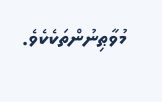މުވާޠިނުންތަކެކެވެ.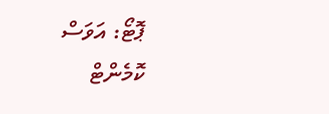ޕޮޓޯ: އަވަސް
ކޮމެންޓް